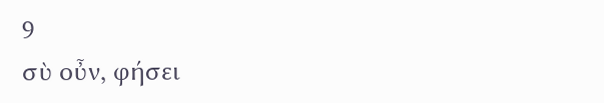9
σὺ οὖν, φήσει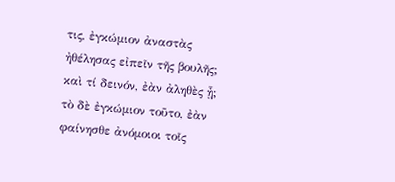τις, ἐγκώμιον ἀναστὰς ἠθέλησας εἰπεῖν τῆς βουλῆς; καὶ τί δεινόν, ἐὰν ἀληθὲς ᾖ; τὸ δὲ ἐγκώμιον τοῦτο, ἐὰν φαίνησθε ἀνόμοιοι τοῖς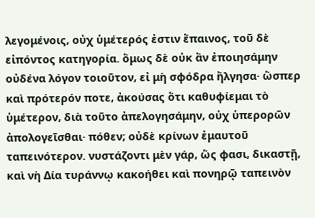λεγομένοις, οὐχ ὑμέτερός ἐστιν ἔπαινος, τοῦ δὲ εἰπόντος κατηγορία. ὅμως δὲ οὐκ ἂν ἐποιησάμην οὐδένα λόγον τοιοῦτον, εἰ μὴ σφόδρα ἤλγησα· ὥσπερ καὶ πρότερόν ποτε, ἀκούσας ὅτι καθυφίεμαι τὸ ὑμέτερον, διὰ τοῦτο ἀπελογησάμην, οὐχ ὑπερορῶν ἀπολογεῖσθαι· πόθεν; οὐδὲ κρίνων ἐμαυτοῦ ταπεινότερον. νυστάζοντι μὲν γάρ, ὥς φασι, δικαστῇ, καὶ νὴ Δία τυράννῳ κακοήθει καὶ πονηρῷ ταπεινὸν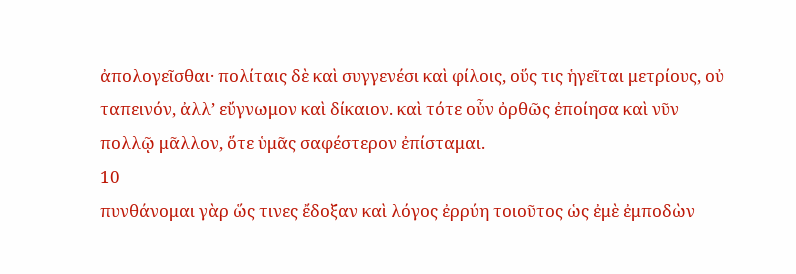ἀπολογεῖσθαι· πολίταις δὲ καὶ συγγενέσι καὶ φίλοις, οὕς τις ἡγεῖται μετρίους, οὐ ταπεινόν, ἀλλ’ εὔγνωμον καὶ δίκαιον. καὶ τότε οὖν ὀρθῶς ἐποίησα καὶ νῦν πολλῷ μᾶλλον, ὅτε ὑμᾶς σαφέστερον ἐπίσταμαι.
10
πυνθάνομαι γὰρ ὥς τινες ἔδοξαν καὶ λόγος ἐρρύη τοιοῦτος ὡς ἐμὲ ἐμποδὼν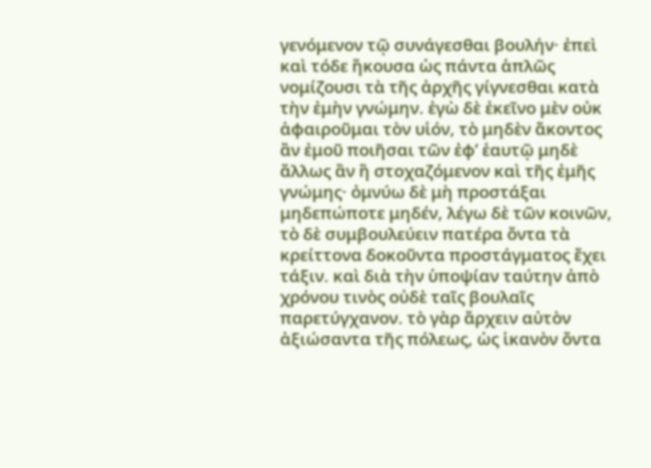γενόμενον τῷ συνάγεσθαι βουλήν· ἐπεὶ καὶ τόδε ἤκουσα ὡς πάντα ἁπλῶς νομίζουσι τὰ τῆς ἀρχῆς γίγνεσθαι κατὰ τὴν ἐμὴν γνώμην. ἐγὼ δὲ ἐκεῖνο μὲν οὐκ ἀφαιροῦμαι τὸν υἱόν, τὸ μηδὲν ἄκοντος ἂν ἐμοῦ ποιῆσαι τῶν ἐφ’ ἑαυτῷ μηδὲ ἄλλως ἂν ἢ στοχαζόμενον καὶ τῆς ἐμῆς γνώμης· ὀμνύω δὲ μὴ προστάξαι μηδεπώποτε μηδέν, λέγω δὲ τῶν κοινῶν, τὸ δὲ συμβουλεύειν πατέρα ὄντα τὰ κρείττονα δοκοῦντα προστάγματος ἔχει τάξιν. καὶ διὰ τὴν ὑποψίαν ταύτην ἀπὸ χρόνου τινὸς οὐδὲ ταῖς βουλαῖς παρετύγχανον. τὸ γὰρ ἄρχειν αὐτὸν ἀξιώσαντα τῆς πόλεως, ὡς ἱκανὸν ὄντα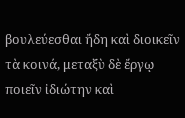βουλεύεσθαι ἤδη καὶ διοικεῖν τὰ κοινά, μεταξὺ δὲ ἔργῳ ποιεῖν ἰδιώτην καὶ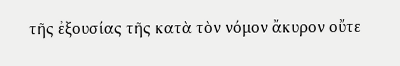τῆς ἐξουσίας τῆς κατὰ τὸν νόμον ἄκυρον οὔτε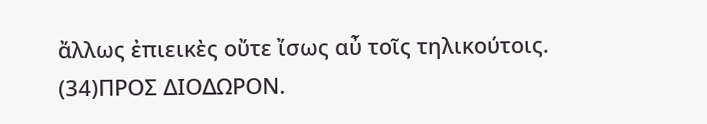ἄλλως ἐπιεικὲς οὔτε ἴσως αὖ τοῖς τηλικούτοις.
(34)ΠΡΟΣ ΔΙΟΔΩΡΟΝ.